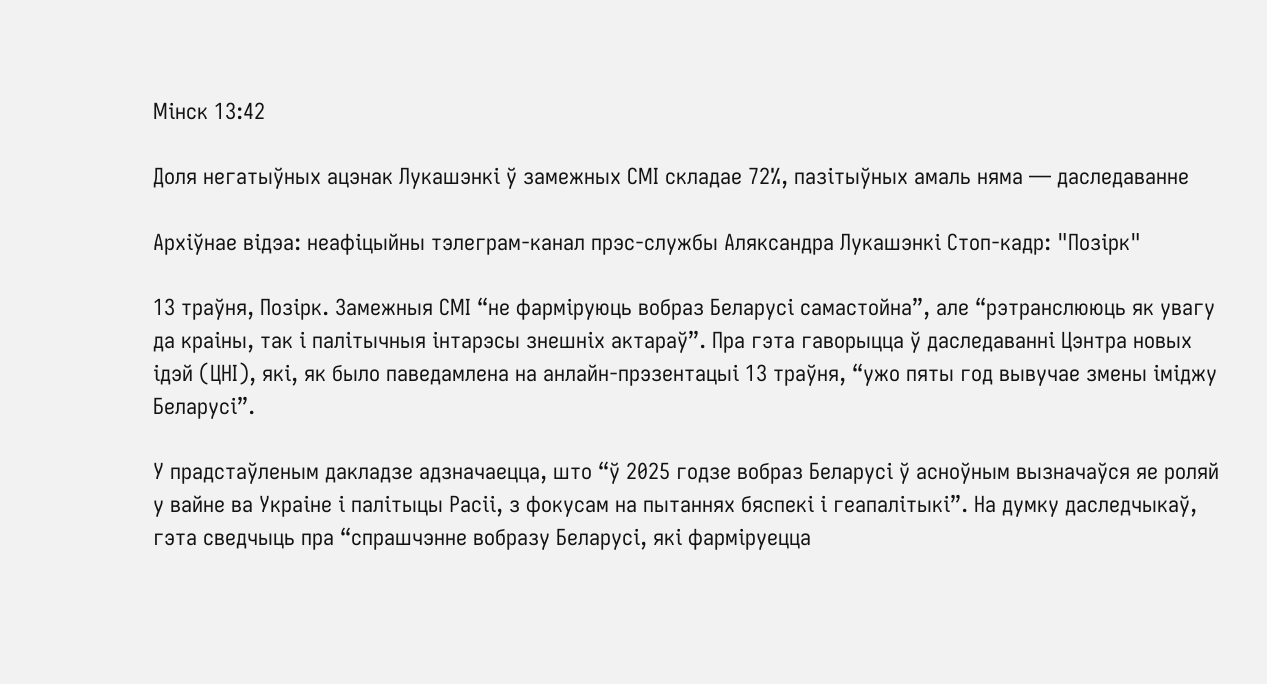Мінск 13:42

Доля негатыўных ацэнак Лукашэнкі ў замежных СМІ складае 72%, пазітыўных амаль няма — даследаванне

Архіўнае відэа: неафіцыйны тэлеграм-канал прэс-службы Аляксандра Лукашэнкі Стоп-кадр: "Позірк"

13 траўня, Позірк. Замежныя СМІ “не фарміруюць вобраз Беларусі самастойна”, але “рэтранслююць як увагу да краіны, так і палітычныя інтарэсы знешніх актараў”. Пра гэта гаворыцца ў даследаванні Цэнтра новых ідэй (ЦНІ), які, як было паведамлена на анлайн-прэзентацыі 13 траўня, “ужо пяты год вывучае змены іміджу Беларусі”.

У прадстаўленым дакладзе адзначаецца, што “ў 2025 годзе вобраз Беларусі ў асноўным вызначаўся яе роляй у вайне ва Украіне і палітыцы Расіі, з фокусам на пытаннях бяспекі і геапалітыкі”. На думку даследчыкаў, гэта сведчыць пра “спрашчэнне вобразу Беларусі, які фарміруецца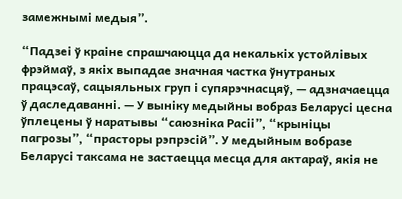замежнымі медыя”.

“Падзеі ў краіне спрашчаюцца да некалькіх устойлівых фрэймаў, з якіх выпадае значная частка ўнутраных працэсаў, сацыяльных груп і супярэчнасцяў, — адзначаецца ў даследаванні. — У выніку медыйны вобраз Беларусі цесна ўплецены ў наратывы “саюзніка Расіі”, “крыніцы пагрозы”, “прасторы рэпрэсій”. У медыйным вобразе Беларусі таксама не застаецца месца для актараў, якія не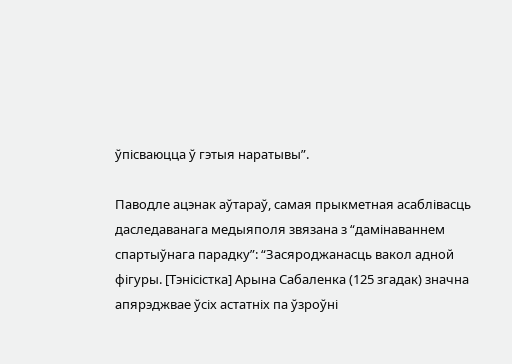ўпісваюцца ў гэтыя наратывы”.

Паводле ацэнак аўтараў, самая прыкметная асаблівасць даследаванага медыяполя звязана з “дамінаваннем спартыўнага парадку”: “Засяроджанасць вакол адной фігуры. [Тэнісістка] Арына Сабаленка (125 згадак) значна апярэджвае ўсіх астатніх па ўзроўні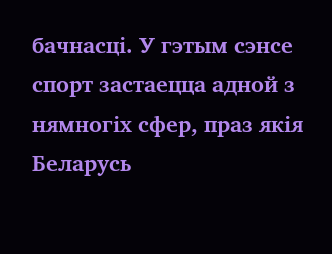бачнасці. У гэтым сэнсе спорт застаецца адной з нямногіх сфер, праз якія Беларусь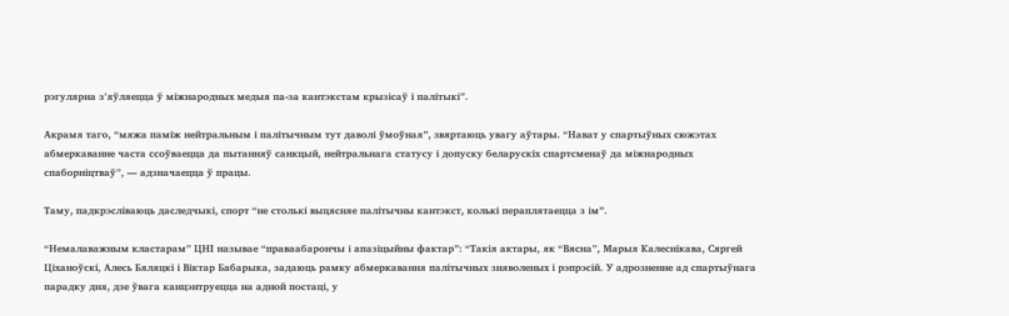рэгулярна з’яўляецца ў міжнародных медыя па-за кантэкстам крызісаў і палітыкі”.

Акрамя таго, “мяжа паміж нейтральным і палітычным тут даволі ўмоўная”, звяртаюць увагу аўтары. “Нават у спартыўных сюжэтах абмеркаванне часта ссоўваецца да пытанняў санкцый, нейтральнага статусу і допуску беларускіх спартсменаў да міжнародных спаборніцтваў”, — адзначаецца ў працы.

Таму, падкрэсліваюць даследчыкі, спорт “не столькі выцясняе палітычны кантэкст, колькі пераплятаецца з ім”.

“Немалаважным кластарам” ЦНІ называе “праваабарончы і апазіцыйны фактар”: “Такія актары, як “Вясна”, Марыя Калеснікава, Сяргей Ціханоўскі, Алесь Бяляцкі і Віктар Бабарыка, задаюць рамку абмеркавання палітычных зняволеных і рэпрэсій. У адрозненне ад спартыўнага парадку дня, дзе ўвага канцэнтруецца на адной постаці, у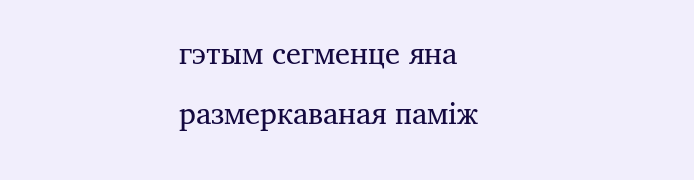гэтым сегменце яна размеркаваная паміж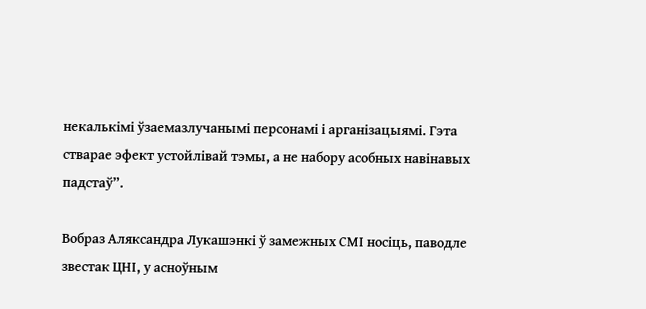некалькімі ўзаемазлучанымі персонамі і арганізацыямі. Гэта стварае эфект устойлівай тэмы, а не набору асобных навінавых падстаў”.

Вобраз Аляксандра Лукашэнкі ў замежных СМІ носіць, паводле звестак ЦНІ, у асноўным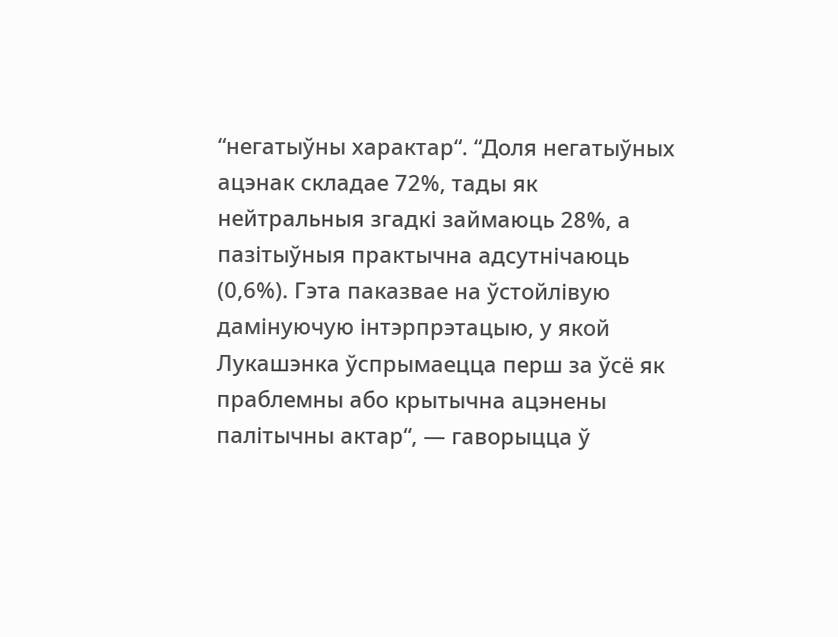“негатыўны характар“. “Доля негатыўных ацэнак складае 72%, тады як нейтральныя згадкі займаюць 28%, а пазітыўныя практычна адсутнічаюць (0,6%). Гэта паказвае на ўстойлівую дамінуючую інтэрпрэтацыю, у якой Лукашэнка ўспрымаецца перш за ўсё як праблемны або крытычна ацэнены палітычны актар“, — гаворыцца ў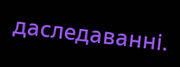даследаванні.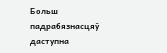Больш падрабязнасцяў даступна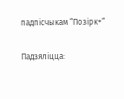падпісчыкам “Позірк+“

Падзяліцца: